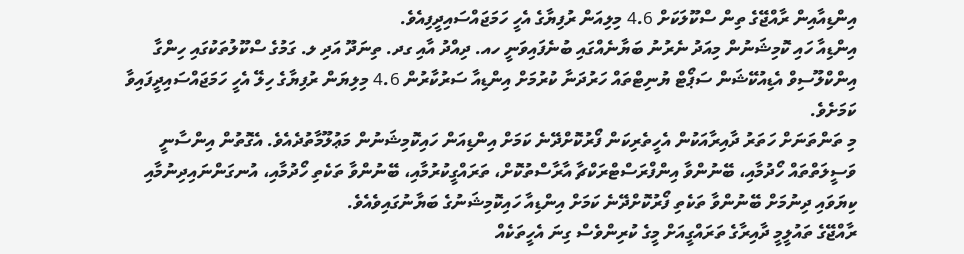އިންޑިއާއިން ރާއްޖޭގެ ތިން ސްކޫލަކަށް 4.6 މިލިއަން ރުފިޔާގެ އެހީ ހަމަޖައްސައިދީފިއެވެ.
އިންޑިއާ ހައި ކޮމިޝަނުން މިއަދު ނެރުނު ބަޔާނެއްގައި ބުނެފައިވަނީ ހއ. ދިއްދު އާއި ގދ. ތިނަދޫ އަދި ލ. ގަމުގެ ސްކޫލުތަކުގައި ހިންގާ އިންކްލޫސިވް އެޑިއުކޭޝަން ސަޕޯޓް ޔުނިޓްތައް ހަރުދަނާ ކުރުމަށް އިންޑިއާ ސަރުކާރުން 4.6 މިލިޔަން ރުފިޔާގެ ހިލޭ އެހީ ހަމަޖައްސައިދީފައިވާ ކަމަށެވެ.
މި ތަންތަނަށް ހަތަރު ދާއިރާއަކުން އެހީތެރިކަން ފޯރުކޮށްދޭނެ ކަމަށް އިންޑިއަން ހައިކޮމިޝަނުން މަޢުލޫމާތުދެއެވެ. އެގޮތުން އިންސާނީ ވަސީލަތްތައް ހޯދުމާއި، ބޭނުންވާ އިންފްރަސްޓްރަކްޗާ އާރާސްތުކޮށް، ތަރައްގީކުރުމާއި، ބޭނުންވާ ތަކެތި ހޯދުމާއި، އުނގަންނައިދިނުމާއި ކިޔަވައި ދިނުމަށް ބޭނުންވާ ތަކެތި ފޯރުކޮށްދޭނެ ކަމަށް އިންޑިއާ ހައިކޮމިޝަނުގެ ބަޔާނުގައިވެއެވެ.
ރާއްޖޭގެ ތައުލީމީ ދާއިރާގެ ތަރައްގީއަށް މީގެ ކުރިންވެސް ގިނަ އެހީތަކެއް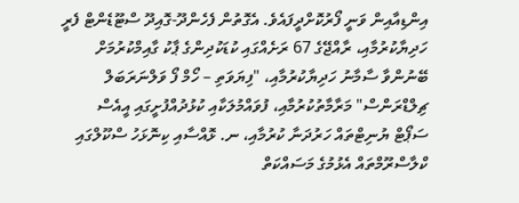އިންޑިއާއިން ވަނީ ފޯރުކޮށްދީފައެވެ. އެގޮތުން ފެހެންދޫ-ގޮއިދޫ ސްޓޫޑެންޓް ފެރީ ހަދިޔާކުރުމާއި، ރާއްޖޭގެ 67 ރަށެއްގައި ކުޑަކުދިންގެ ޕާކު ގާއިމްކުރުމަށް ބޭނުންވާ ސާމާނު ހަދިޔާކުރުމާއި، "ފިޔަވަތި – ހޯމް ފޯ ވަލްނަރަބަލް ޗިލްޑްރަންސް" މަރާމާތުކުރުމާއި، ފުވައްމުލަކާއި ކުޅުދުއްފުށީގައި އީއެސް ސަޕޯޓް ޔުނިޓްތައް ހަރުދަނާ ކުރުމާއި، ނ. ޅޮއްސާއި ކިނޮޅަހު ސްކޫލްގައި ކްލާސްރޫމްތައް އެޅުމުގެ މަސައްކަތް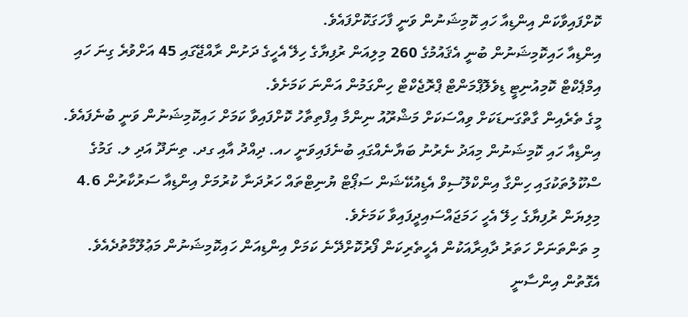ކޮށްފައިވާކަން އިންޑިއާ ހައި ކޮމިޝަނުން ވަނީ ފާހަގަކޮށްފައެވެ.
އިންޑިއާ ހައިކޮމިޝަނުން ބުނީ އެޤައުމުގެ 260 މިލިއަން ރުފިޔާގެ ހިލޭ އެހީގެ ދަށުން ރާއްޖޭގައި 45 އަށްވުރެ ގިނަ ހައި އިމްޕެކްޓް ކޮމިއުނިޓީ ޑިވެލޮޕްމަންޓް ޕްރޮޖެކްޓް ހިންގަމުން އަންނަ ކަމަށެވެ.
މީގެ ތެރެއިން ގާތްގަނޑަކަށް ވިއްސަކަށް މަޝްރޫއު ނިންމާ އިފްތިތާހު ކޮށްފައިވާ ކަމަށް ހައިކޮމިޝަނުން ވަނީ ބުނެފައެވެ.
އިންޑިއާ ހައި ކޮމިޝަނުން މިއަދު ނެރުނު ބަޔާނެއްގައި ބުނެފައިވަނީ ހއ. ދިއްދު އާއި ގދ. ތިނަދޫ އަދި ލ. ގަމުގެ ސްކޫލުތަކުގައި ހިންގާ އިންކްލޫސިވް އެޑިއުކޭޝަން ސަޕޯޓް ޔުނިޓްތައް ހަރުދަނާ ކުރުމަށް އިންޑިއާ ސަރުކާރުން 4.6 މިލިޔަން ރުފިޔާގެ ހިލޭ އެހީ ހަމަޖައްސައިދީފައިވާ ކަމަށެވެ.
މި ތަންތަނަށް ހަތަރު ދާއިރާއަކުން އެހީތެރިކަން ފޯރުކޮށްދޭނެ ކަމަށް އިންޑިއަން ހައިކޮމިޝަނުން މަޢުލޫމާތުދެއެވެ. އެގޮތުން އިންސާނީ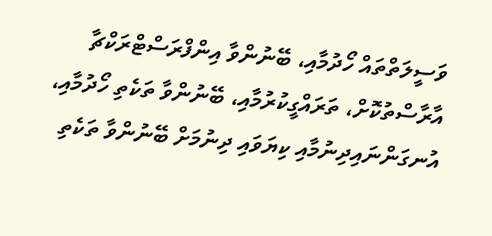ވަސީލަތްތައް ހޯދުމާއި، ބޭނުންވާ އިންފްރަސްޓްރަކްޗާ އާރާސްތުކޮށް، ތަރައްގީކުރުމާއި، ބޭނުންވާ ތަކެތި ހޯދުމާއި، އުނގަންނައިދިނުމާއި ކިޔަވައި ދިނުމަށް ބޭނުންވާ ތަކެތި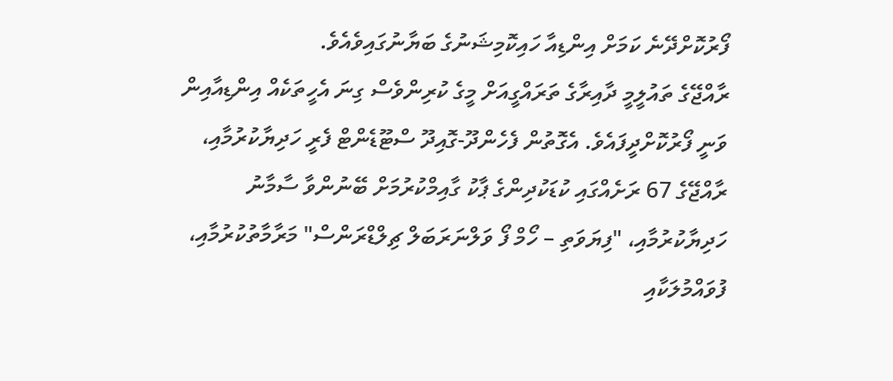ފޯރުކޮށްދޭނެ ކަމަށް އިންޑިއާ ހައިކޮމިޝަނުގެ ބަޔާނުގައިވެއެވެ.
ރާއްޖޭގެ ތައުލީމީ ދާއިރާގެ ތަރައްގީއަށް މީގެ ކުރިންވެސް ގިނަ އެހީތަކެއް އިންޑިއާއިން ވަނީ ފޯރުކޮށްދީފައެވެ. އެގޮތުން ފެހެންދޫ-ގޮއިދޫ ސްޓޫޑެންޓް ފެރީ ހަދިޔާކުރުމާއި، ރާއްޖޭގެ 67 ރަށެއްގައި ކުޑަކުދިންގެ ޕާކު ގާއިމްކުރުމަށް ބޭނުންވާ ސާމާނު ހަދިޔާކުރުމާއި، "ފިޔަވަތި – ހޯމް ފޯ ވަލްނަރަބަލް ޗިލްޑްރަންސް" މަރާމާތުކުރުމާއި، ފުވައްމުލަކާއި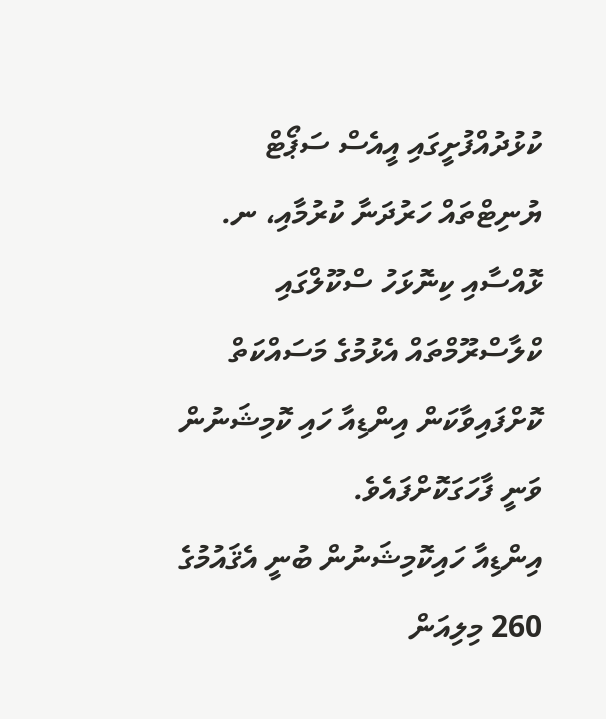ކުޅުދުއްފުށީގައި އީއެސް ސަޕޯޓް ޔުނިޓްތައް ހަރުދަނާ ކުރުމާއި، ނ. ޅޮއްސާއި ކިނޮޅަހު ސްކޫލްގައި ކްލާސްރޫމްތައް އެޅުމުގެ މަސައްކަތް ކޮށްފައިވާކަން އިންޑިއާ ހައި ކޮމިޝަނުން ވަނީ ފާހަގަކޮށްފައެވެ.
އިންޑިއާ ހައިކޮމިޝަނުން ބުނީ އެޤައުމުގެ 260 މިލިއަން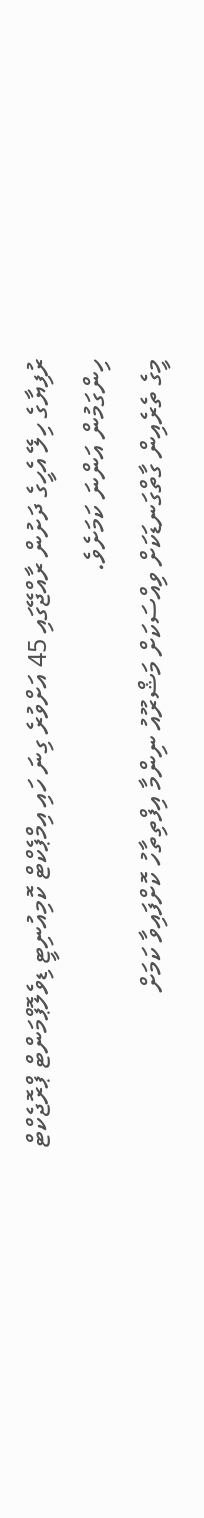ރުފިޔާގެ ހިލޭ އެހީގެ ދަށުން ރާއްޖޭގައި 45 އަށްވުރެ ގިނަ ހައި އިމްޕެކްޓް ކޮމިއުނިޓީ ޑިވެލޮޕްމަންޓް ޕްރޮޖެކްޓް ހިންގަމުން އަންނަ ކަމަށެވެ.
މީގެ ތެރެއިން ގާތްގަނޑަކަށް ވިއްސަކަށް މަޝްރޫއު ނިންމާ އިފްތިތާހު ކޮށްފައިވާ ކަމަށް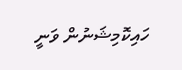ހައިކޮމިޝަނުން ވަނީ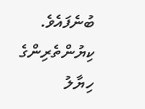ބުނެފައެވެ.
ކިޔުންތެރިންގެ ހިޔާލު